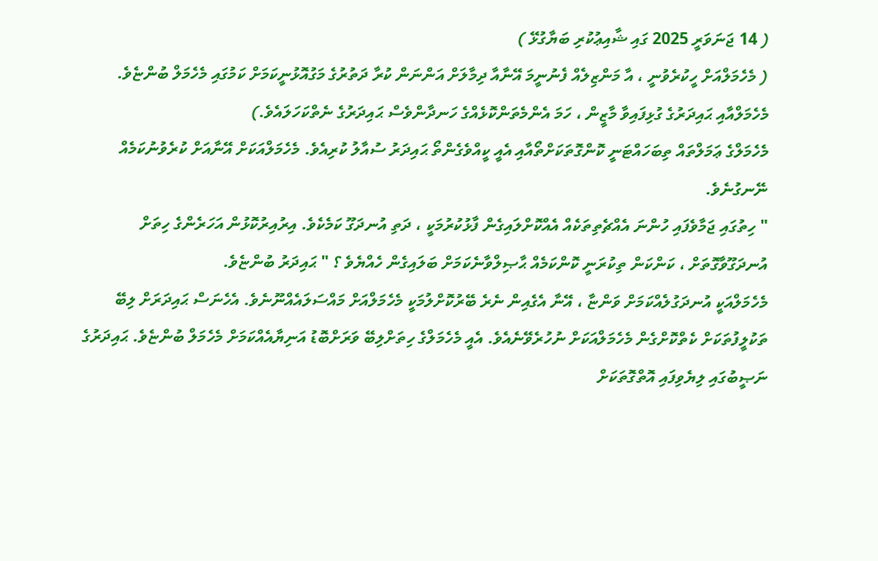( 14 ޖަނަވަރީ 2025 ގައި ޝާއިޢުކުރި ބަޔާގުޅޭ )
( މެހެމަލްއަށް ހީކުރެވުނީ ، އާ މަންޒިލެއް ފެނުނީމަ އޭނާއާ ދިމާލަށް އަންނަން ކުރާ ދަތުރުގެ މަގުއޮޅުނީކަމަށް ކަމުގައި މެހެމަލް ބުންޏެވެ. މެހެމަލްއާއި ޙައިދަރުގެ ގުޅިފައިވާ މާޒީން ، ހަމަ އެންމެތަންކޮޅެއްގެ ހަނދާންވެސް ޙައިދަރުގެ ނެތްކަހަލައެވެ.)
މެހެމަލްގެ ޢަމަލްތައް ތިބަހައްޓަނީ ކޮންގޮތަކަށްތޯއާއި އެއީ ކީއްވެގެންތޯ ޙައިދަރު ސުއާލު ކުރިއެވެ. މެހެމަލްއަކަށް އޭނާއަށް ކުރެވުނުކަމެއް ނޭނގުނެވެ.
" ހިތުގައި ޖަމާވެފައި ހުންނަ އެއްޗެތިތަކެއް އެއްކޮށްލައިގެން ފާޅުކުރުމަކީ ، ދަތި އުނދަގޫ ކަމެކެވެ. އިރުއިރުކޮޅުން އަހަރެންގެ ހިތަށް އުނދަގޫވާގޮތަށް ، ކަންކަން ތިކުރަނީ ކޮންކަމެއް ޙާޞިލްވާނެކަމަށް ބަލައިގެން ހެއްޔެވެ ؟ " ޙައިދަރު ބުންޏެވެ.
މެހެމަލްއަކީ އުނދަގުލެއްކަމަށް ވަންޏާ ، އޭނާ އެގެއިން ނެރެ ބޭރުކޮށްލުމަކީ މެހެމަލްއަށް މައްސަލައެއްނޫނެވެ. އެހެނަސް ޙައިދަރަށް ލިބޭ ތަކުލީފުތަކަށް ކެތްކޮށްގެން މެހެމަލްއަކަށް ނުހުރެވޭނެއެވެ. އެއީ މެހެމަލްގެ ހިތަށްލިބޭ ވަރަށްބޮޑު އަނިޔާއެއްކަމަށް މެހެމަލް ބުންޏެވެ. ޙައިދަރުގެ ނަޞީބުގައި ލިޔެވިފައި އޮތްގޮތަކަށް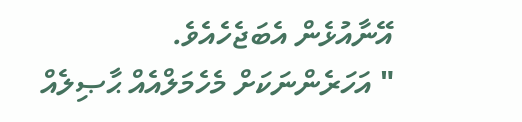އޭނާއުޅެން އެބަޖެހެއެވެ.
" އަހަރެންނަކަށް މެހެމަލްއެއް ޙާޞިލެއް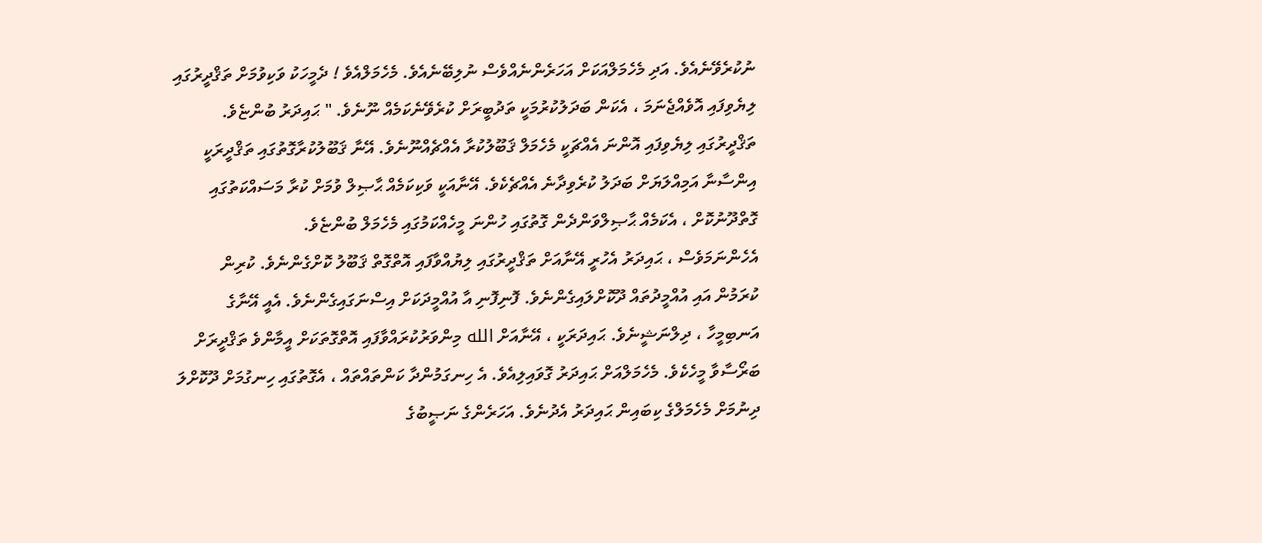ނުކުރެވޭނެއެވެ. އަދި މެހެމަލްއަކަށް އަހަރެންނެއްވެސް ނުލިބޭނެއެވެ. މެހެމަލްއެވެ ! ދެމީހަކު ވަކިވުމަށް ތަޤްދީރުގައި ލިޔެވިފައި އޮވެއްޖެނަމަ ، އެކަން ބަދަލުކުރުމަކީ ތަދުބީރަށް ކުރެވޭނެކަމެއް ނޫނެވެ. " ޙައިދަރު ބުންޏެވެ.
ތަޤްދީރުގައި ލިޔެވިފައި އޮންނަ އެއްޗަކީ މެހެމަލް ޤަބޫލުކުރާ އެއްޗެއްނޫނެވެ. އޭނާ ޤަބޫލުކުރާގޮތުގައި ތަޤްދީރަކީ އިންސާނާ އަމިއްލަޔަށް ބަދަލު ކުރެވިދާނެ އެއްޗެކެވެ. އޭނާއަކީ ވަކިކަމެއް ޙާޞިލް ވުމަށް ކުރާ މަސައްކަތުގައި ގޮތްދޫނުކޮށް ، އެކަމެއް ޙާޞިލްވަންދެން ގޮތުގައި ހުންނަ މީހެއްކަމުގައި މެހެމަލް ބުންޏެވެ.
އެހެންނަމަވެސް ، ޙައިދަރު އެހުރީ އޭނާއަށް ތަޤްދީރުގައި ލިޔުއްވާފައި އޮތްގޮތް ޤަބޫލު ކޮށްގެންނެވެ. ކުރިން ކުރަމުން އައި އުއްމީދުތައް ދޫކޮށްލައިގެންނެވެ. ފޮނިފޮނި އާ އުއްމީދަކަށް އިސްނަގައިގެންނެވެ. އެއީ އޭނާގެ އަނބިމީހާ ، ދިލްނަޝީނެވެ. ޙައިދަރަކީ ، އޭނާއަށް الله މިންވަރުކުރައްވާފައި އޮތްގޮތަކަށް އީމާންވެ ތަޤްދީރަށް ބަރޯސާވާ މީހެކެވެ. މެހެމަލްއަށް ޙައިދަރު ގޮވައިލިއެވެ. އެ ހިނގަމުންދާ ކަންތައްތައް ، އެގޮތުގައި ހިނގުމަށް ދޫކޮށްލަ ދިނުމަށް މެހެމަލްގެ ކިބައިން ޙައިދަރު އެދުނެވެ. އަހަރެންގެ ނަޞީބުގެ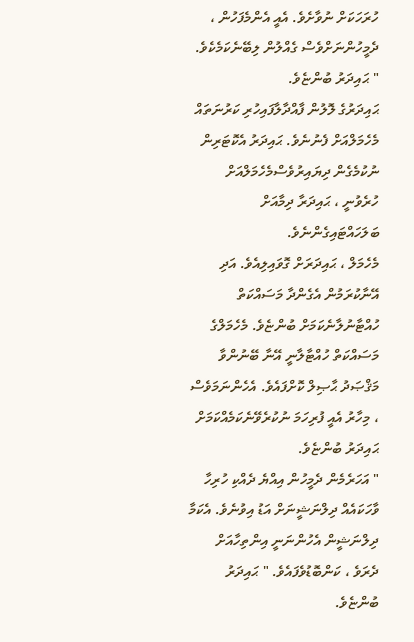ހުރަހަކަށް ނުވާށެވެ. އެއީ އެންމެފަހުން ، ދެމީހުންނަށްވެސް ގެއްލުން ލިބޭނެކަމެކެވެ. " ޙައިދަރު ބުންޏެވެ.
ޙައިދަރުގެ ލޮލުން ފާއްދާލާފައިހުރި ކަރުނަތައް މެހެމަލްއަށް ފެނުނެވެ. ޙައިދަރު އެކޮޓަރިން ނުކުމެގެން ދިޔައިރުވެސްމެހެމަލްއަށް ހުރެވުނީ ، ޙައިދަރާ ދިމާއަށް ބަލަހައްޓައިގެންނެވެ.
މެހެމަލް ، ޙައިދަރަށް ގޮވައިލިއެވެ. އަދި އޭނާކުރަމުން އެގެންދާ މަސައްކަތް ހުއްޓާނުލާނެކަމަށް ބުންޏެވެ. މެހެމަލްގެ މަސައްކަތް ހުއްޓާލާނީ އޭނާ ބޭނުންވާ މަޤްޞަދު ޙާޞިލް ކޮށްފައެވެ. އެހެންނަމަވެސް ، މިހާރު އެއީ ފުރިހަމަ ނުކުރެވޭނެކަމެއްކަމަށް ޙައިދަރު ބުންޏެވެ.
" އަހަރެމެން ދެމީހުން އިއްޔެ ދެއްކި ހުރިހާ ވާހަކައެއް ދިލްނަޝީނަށް އަޑު އިވުނެވެ. އެކަމާ ދިލްނަޝީން އެހުންނަނީ އިންތިހާއަށް ދެރަވެ ، ކަންބޮޑުވެފައެވެ. " ޙައިދަރު ބުންޏެވެ.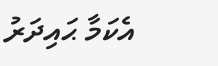އެކަމާ ޙައިދަރު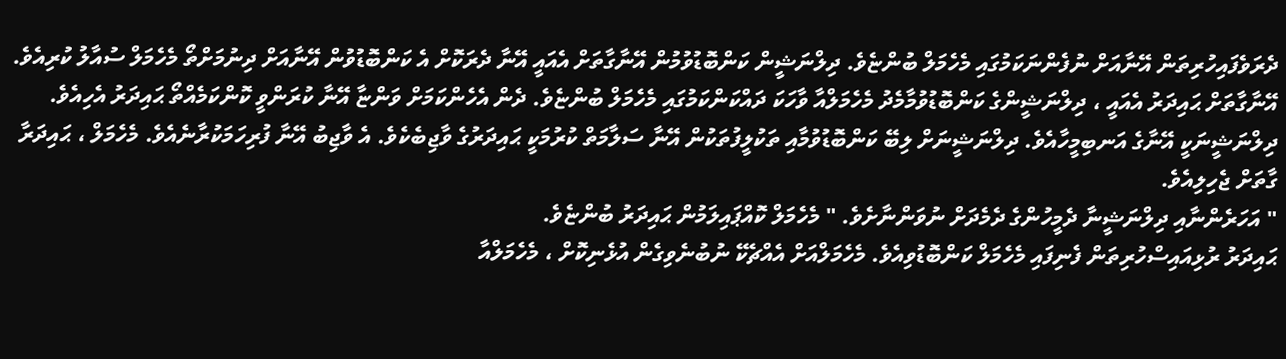ދެރަވެފައިހުރިތަން އޭނާއަށް ނުފެންނަކަމުގައި މެހެމަލް ބުންޏެވެ. ދިލްނަޝީން ކަންބޮޑުވުމުން އޭނާގާތަށް އެއައީ އޭނާ ދެރަކޮށް އެ ކަންބޮޑުވުން އޭނާއަށް ދިނުމަށްތޯ މެހެމަލް ސުއާލު ކުރިއެވެ. އޭނާގާތަށް ޙައިދަރު އެއައީ ، ދިލްނަޝީންގެ ކަންބޮޑުވުމާމެދު މެހެމަލްއާ ވާހަކަ ދައްކަންކަމުގައި މެހެމަލް ބުންޏެވެ. ދެން އެހެންކަމަށް ވަންޏާ އޭނާ ކުރަންވީ ކޮންކަމެއްތޯ ޙައިދަރު އެހިއެވެ. ދިލްނަޝީނަކީ އޭނާގެ އަނބިމީހާއެވެ. ދިލްނަޝީނަށް ލިބޭ ކަންބޮޑުވުމާއި ތަކުލީފުތަކުން އޭނާ ސަލާމަތް ކުރުމަކީ ޙައިދަރުގެ ވާޖިބެކެވެ. އެ ވާޖިބު އޭނާ ފުރިހަމަކުރާނެއެވެ. މެހެމަލް ، ޙައިދަރާ ގާތަށް ޖެހިލިއެވެ.
" އަހަރެންނާއި ދިލްނަޝީނާ ދެމީހުންގެ ދެމެދަށް ނުވަންނާށެވެ. " މެހެމަލް ކޮއްޕައިލަމުން ޙައިދަރު ބުންޏެވެ.
ޙައިދަރު ރުޅިއައިސްހުރިތަން ފެނިފައި މެހެމަލް ކަންބޮޑުވިއެވެ. މެހެމަލްއަށް އެއްޗެކޭ ނުބުނެވިގެން އުޅެނިކޮށް ، މެހެމަލްއާ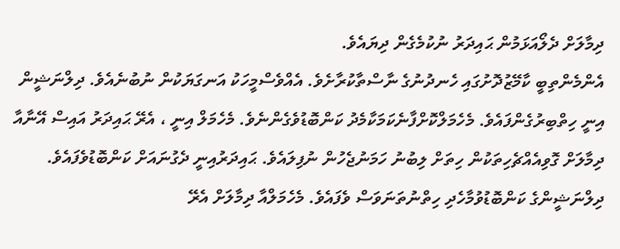ދިމާލަށް ދެލޯއަޅަމުން ޙައިދަރު ނުކުމެގެން ދިޔައެވެ.
އެންމެންތިބީ ކާމޭޒުދޮށުގައި ހެނދުނުގެ ނާސްތާކުރާށެވެ. އެއްވެސްމީހަކު އަނގަޔަކުން ނުބުނެއެވެ. ދިލްނަޝީން އިނީ ހިތްބިރުގެންފައެވެ. މެހެމަލްކޮށްފާނެކަމަކާމެދު ކަންބޮޑުވެގެންނެވެ. މެހެމަލް އިނީ ، އެރޭ ޙައިދަރު އައިސް އޭނާއާ ދިމާލަށް ގޮވިއެއްޗެހިތަކުން ހިތަށް ލިބުނު ހަމަނުޖެހުން ނުފިލައެވެ. ޙައިދަރުއިނީ ދެގުނައަށް ކަންބޮޑުވެފައެވެ. ދިލްނަޝީންގެ ކަންބޮޑުވުމާހެދި ހިތްނުތަނަވަސް ވެފައެވެ. މެހެމަލްއާ ދިމާލަށް އެރޭ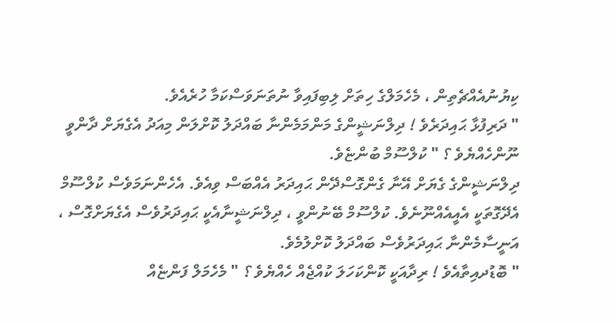ކިޔުނުއެއްޗެތިން ، މެހެމަލްގެ ހިތަށް ލިބިފައިވާ ނުތަނަވަސްކަމާ ހުރެއެވެ.
" ދަރިފުޅާ ޙައިދަރެވެ ! ދިލްނަޝީންގެ މަންމަމެންނާ ބައްދަލު ކޮށްލަން މިއަދު އެގެޔަށް ދާންވީ ނޫންހެއްޔެވެ ؟ " ކުލްސޫމް ބުންޏެވެ.
ދިލްނަޝީންގެ ގެޔަށް އޭނާ ގެންގޮސްދޭން ޙައިދަރު އެއްބަސް ވިއެވެ. އެހެންނަމަވެސް ކުލްސޫމް އެދޭގޮތަކީ އެއީއެއްނޫނެވެ. ކުލްސޫމް ބޭނުންވީ ، ދިލްނަޝީނާއެކީ ޙައިދަރުވެސް އެގެޔަށްގޮސް ، އަނީސާމެންނާ ޙައިދަރުވެސް ބައްދަލު ކޮށްލުމެވެ.
" ބޮޑުދއިތާއެވެ ! ރިދާއަކީ ކޮންކަހަލަ ކުއްޖެއް ހެއްޔެވެ ؟ " މެހެމަލް ފަންޏެއް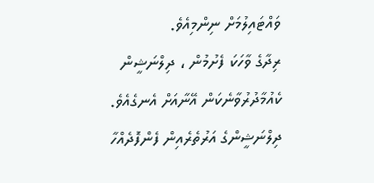ވައްޓައިލުމަށް ނިންމިއެވެ.
ރިދާގެ ވާހަކަ ފެށުމުން ، ދިލްނަޝީން ކެއުމާދުރުވާނެކަން އޭނާއަށް އެނގެއެވެ. ދިލްނަޝީންގެ އަރުތެރެއިން ފެންފޮދެއްހާ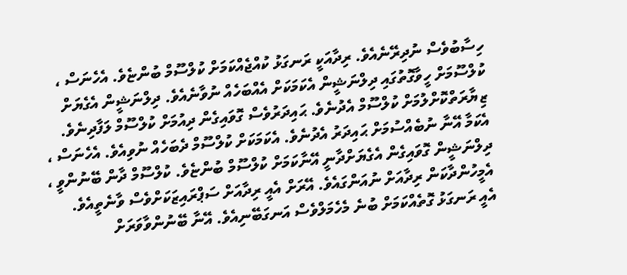ހިސާބުވެސް ނުދިރޭނެއެވެ. ރިދާއަކީ ރަނގަޅު ކުއްޖެއްކަމަށް ކުލްސޫމް ބުންޏެވެ. އެހެނަސް ، ކުލްސޫމަށް ހީވާގޮތުގައި ދިލްނަޝީން އެކަމަކަށް އެއްބަހެއް ނުވާނެއެވެ. ދިލްނަޝީން އެގެޔަށް ޒިޔާރަތްކޮށްލުމަށް ކުލްސޫމް އެދުނެވެ. ޙައިދަރުވެސް ގޮވައިގެން ދިއުމަށް ކުލްސޫމް ލަފާދިނެވެ.
އެކަމާ އޭނާ ނުބެއްސުމަށް ޙައިދަރު އެދުނެވެ. އެކަމަކަށް ކުލްސޫމް ދެބަހެއް ނުވިއެވެ. އެހެނަސް ، ދިލްނަޝީން ގޮވައިގެން އެގެޔަށްދާނީ އޭނާކަމަށް ކުލްސޫމް ބުންޏެވެ. ކުލްސޫމް ދާން ބޭނުންވީ ، އެމީހުންދާކަން ރިދާއަށް ނުއަންގައެވެ. އޭރަށް އެއީ ރިދާއަށް ސަޕްރައިޒަކަށްވެސް ވާނެތީއެވެ.
އެއީ ރަނގަޅު ގޮތެއްކަމަށް ބުނެ މެހެމަލްވެސް އަނގަބޭނިއެވެ. އޭނާ ބޭނުންވާވަރަށް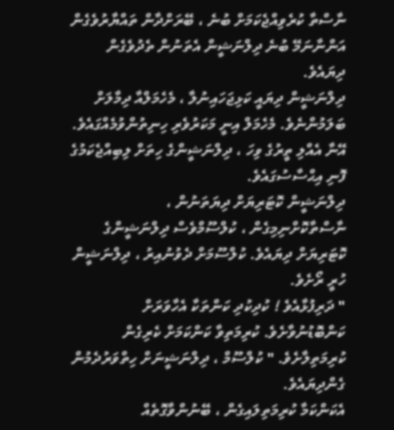ނާސްތާ ކުރެވިއްޖެކަމަށް ބުނެ ، ބޭރަށްދާން ތައްޔާރުވެގެން އަންނާނަމޭ ބުނެ ދިލްނަޝީން އެތަނުން ތެދުވެގެން ދިޔައެވެ.
ދިލްނަޝީން ދިޔައީ ކަޅިޖަހައިނުލާ ، މެހެމަލްއާ ދިމާލަށް ބަލަމުންނެވެ. މެހެމަލް އިނީ މަކަރުވެރި ހިނިތުންވުމެއްގައެވެ. އޭނާ އެއްލި ތީރުގެ ވިހަ ، ދިލްނަޝީންގެ ހިތަށް ލިބިއްޖެކަމުގެ ފޮނި އިޙްސާސުގައެވެ.
ދިލްނަޝީން ކޮޓަރިޔަށް ދިޔަތަނުން ، ނާސްތާކޮށްނިމިގެން ، ކުލްސޫމްވެސް ދިލްނަޝީންގެ ކޮޓަރިޔަށް ދިޔައެވެ. ކުލްސޫމަށް ދެވުނުއިރު ، ދިލްނަޝީން ހުރީ ރޯށެވެ.
" ދަރިފުޅާއެވެ ! ކުދިކުދި ކަންތަކާ އެހާވަރަށް ކަންބޮޑުނުވާށެވެ. ކުރިމަތިވާ ކަންކަމަށް ކެރިގެން ކުރިމަތިލާށެވެ. " ކުލްސޫމް ، ދިލްނަޝީނަށް ހިތްވަރުދެމުން ގެންދިޔައެވެ.
އެކަންކަމާ ކުރިމަތިލައިގެން ، ބޭނުންވާގޮތެއް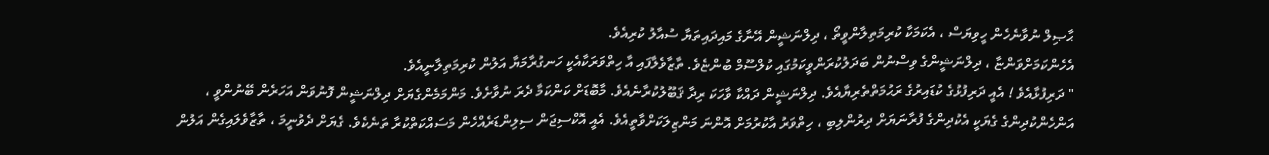ޙާޞިލް ނުވާނެހެން ހީވިޔަސް ، އެކަމަކާ ކުރިމަތިލާންވީތޯ ، ދިލްނަޝީން އޭނާގެ މައިދައިތަޔާ ސުއާލު ކުރިއެވެ.
އެހެންކަމަށްވަންޏާ ، ދިލްނަޝީންގެ ވިސްނުން ބަދަލުކުރަންވީކަމުގައި ކުލްސޫމް ބުންޏެވެ. ތާޒާވެލާފައި އާ ހިތްވަރަކާއެކީ ހަނގުރާމަޔާ އަލުން ކުރިމަތިލާނީއެވެ.
" ދަރިފުޅާއެވެ ! އެއީ ދަރިފުޅުގެ ކުޑައިރުގެ ރަޙުމަތްތެރިޔާއެވެ. ދިލްނަޝީން ދައްކާ ވާހަކަ ރިދާ ޤަބޫލުކުރާނެއެވެ. މާބޮޑަށް ކަންކަމާ ދެރަ ނުވާށެވެ. މަންމަމެންގެޔަށް ދިލްނަޝީން ފޮނުވަން އަހަރެން ބޭނުންވީ ، އަންހެންކުދިންގެ ގެޔަކީ އެކުދިންގެ ފުރާނަޔަށް ދިރުންލިބި ، ހިތްވަރު އާކުރުމަށް އޮންނަ މަންޒިލަކަށްވާތީއެވެ. އެއީ އޮކްސިޖަން ސިލިންޑަރެއްހެން މަސައްކަތްކުރާ ތަނެކެވެ. ގެޔަށް ދެވުނީމަ ، ތާޒާވެލައިގެން އަލުން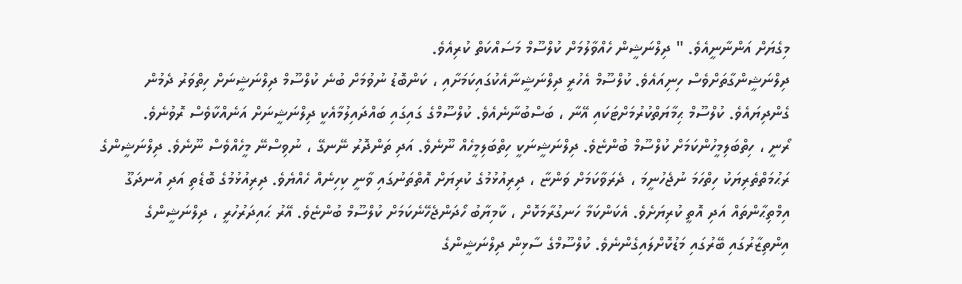މިގެޔަށް އަންނާނީއެވެ. " ދިލްނަޝީން ހެއްވާލުމަށް ކުލްސޫމް މަސައްކަތް ކުރިއެވެ.
ދިލްނަޝީންގާތަށްވެސް ހިނިއައެވެ. ކުލްސޫމް އެހުރީ ދިލްނަޝީނާއެކުގައިކަމަށާއި ، ކަންބޮޑު ނުވުމަށް ބުނެ ކުލްސޫމް ދިލްނަޝީނަށް ހިތްވަރު ދެމުން ގެންދިޔައެވެ. ކުލްސޫމް ޙިމާޔަތްކުރުމަށްޓަކައި އޭނާ ، ބަސްބުނާނެއެވެ. ކުލްސޫމްގެ ގައިގައި ބައްދައިލުމާއެކީ ދިލްނަޝީނަށް އަނެއްކާވެސް ރޮވުނެވެ.
ރޯނީ ، ހިތްބަލިމީހުންކަމަށް ކުލްސޫމް ބުންޏެވެ. ދިލްނަޝީނަކީ ހިތްބަލިމީހެއް ނޫނެވެ. އަދި ތަންދޮރު ނޭނގޭ ، ނުވިސްނޭ މީހެއްވެސް ނޫނެވެ. ދިލްނަޝީންގެ ރަޙުމަތްތެރިޔަކު ހިތްހަމަ ނުޖެހުނީމަ ، ދެރަވާކަމަށް ވަންޏާ ، ދިރިއުޅުމުގެ ކުރިޔަށް އޮތްތަނުގައި ވާނީ ކިހިނެއް ހެއްޔެވެ. ދިރިއުޅުމުގެ ބޮޑެތި އަދި އުނދަގޫ އިމްތިޙާންތައް އަދި އޮތީ ކުރިޔަށެވެ. އެކަންކަމާ ހަނގުރާމަކޮށް ، ކާމިޔާބު ހޯދަންޖެހޭނެކަމަށް ކުލްސޫމް ބުންޏެވެ. އޭރު ޙައިދަރުހުރީ ، ދިލްނަޝީންގެ އިންތިޒާރުގައި ބޭރުގައި މަޑުކޮށްލައިގެންނެވެ. ކުލްސޫމްގެ ސާޅިން ދިލްނަޝީންގެ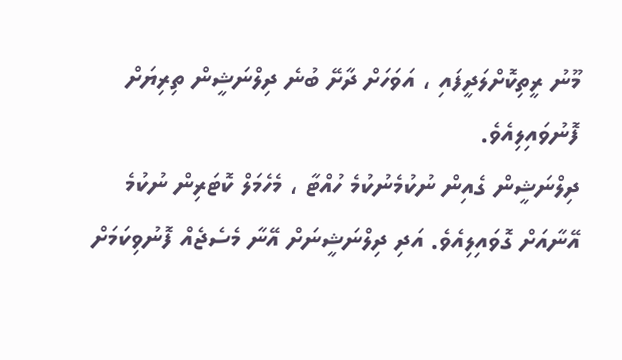މޫނު ރީތިކޮށްލަދީފައި ، އަވަހަށް ދާށޭ ބުނެ ދިލްނަޝީން ތިރިޔަށް ފޮނުވައިލިއެވެ.
ދިލްނަޝީން ގެއިން ނުކުމެނުކުމެ ހުއްޓާ ، މެހެމަލް ކޮޓަރިން ނުކުމެ އޭނާއަށް ގޮވައިލިއެވެ. އަދި ދިލްނަޝީނަށް އޭނާ މެސެޖެއް ފޮނުވިކަމަށް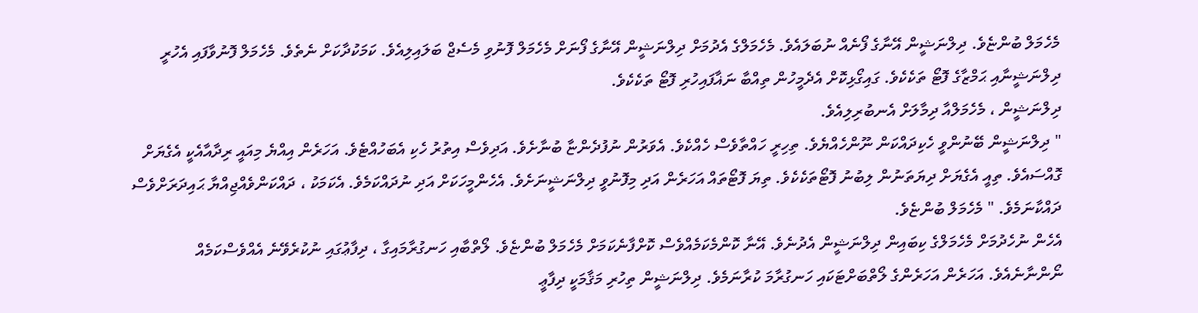މެހެމަލް ބުންޏެވެ. ދިލްނަޝީން އޭނާގެ ފޯނެއް ނުބަލައެވެ. މެހެމަލްގެ އެދުމަށް ދިލްނަޝީން އޭނާގެ ފޯނަށް މެހެމަލް ފޮނުވި މެސެޖް ބަލައިލިއެވެ. ކަމަކުދާކަށް ނެތެވެ. މެހެމަލް ފޮނުވާފައި އެހުރީ ދިލްނަޝީނާއި ޙަމްޒާގެ ފޮޓޯ ތަކެކެވެ. ގައިގޯޅިކޮށް އެދެމީހުން ތިއްބާ ނަޣާފައިހުރި ފޮޓޯ ތަކެކެވެ.
ދިލްނަޝީން ، މެހެމަލްއާ ދިމާލަށް އެނބުރިލިއެވެ.
" ދިލްނަޝީން ބޭނުންވީ ހެކިދައްކަން ނޫންހެއްޔެވެ. ތިހިރީ ހައްތާވެސް ހެއްކެވެ. އެވަރުން ނުފުދެންޏާ ބުނާށެވެ. އަދިވެސް އިތުރު ހެކި އެބަހުއްޓެވެ. އަހަރެން އިއްޔެ މިއައީ ރިދާއާއެކީ އެގެޔަށް ގޮއްސައެވެ. ތިއީ އެގެޔަށް ދިޔަތަނުން ލިބުނު ފޮޓޯތަކެކެވެ. ތިޔަ ފޮޓޯތައް އަހަރެން އަދި މިފޮނުވީ ދިލްނަޝީނަށެވެ. އެހެންމީހަކަށް އަދި ނުދައްކަމެވެ. އެކަމަކު ، ދައްކަންވެއްޖިއްޔާ ޙައިދަރަށްވެސް ދައްކާނަމެވެ. " މެހެމަލް ބުންޏެވެ.
އެހެން ނުހެދުމަށް މެހެމަލްގެ ކިބައިން ދިލްނަޝީން އެދުނެވެ. އޭނާ ކޮންމެކަމެއްވެސް ކޮށްފާނެކަމަށް މެހެމަލް ބުންޏެވެ. ލޯތްބާއި ހަނގުރާމައިގާ ، ދިފާޢުގައި ނުކުރެވޭނެ އެއްވެސްކަމެއް ނޯންނާނެއެވެ. އަހަރެން އަހަރެންގެ ލޯތްބަށްޓަކައި ހަނގުރާމަ ކުރާނަމެވެ. ދިލްނަޝީން ތިހުރި މަޤާމަކީ ދިފާޢީ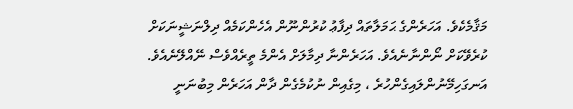މަޤާމެކެވެ. އަހަރެންގެ ޙަމަލާތައް ދިފާޢު ކުރުންނޫން އެހެންކަމެއް ދިލްނަޝީނަކަށް ކުރެވޭކަށް ނޯންނާނެއެވެ. އަހަރެންނާ ދިމާލަށް އެންމެ ތީރެއްވެސް ނޭއްލޭނެއެވެ. އަނގަހިމޭނުންލައިގެންހުރެ ، މިގެއިން ނުކުމެގެން ދާން އަހަރެން މިބުނަނީ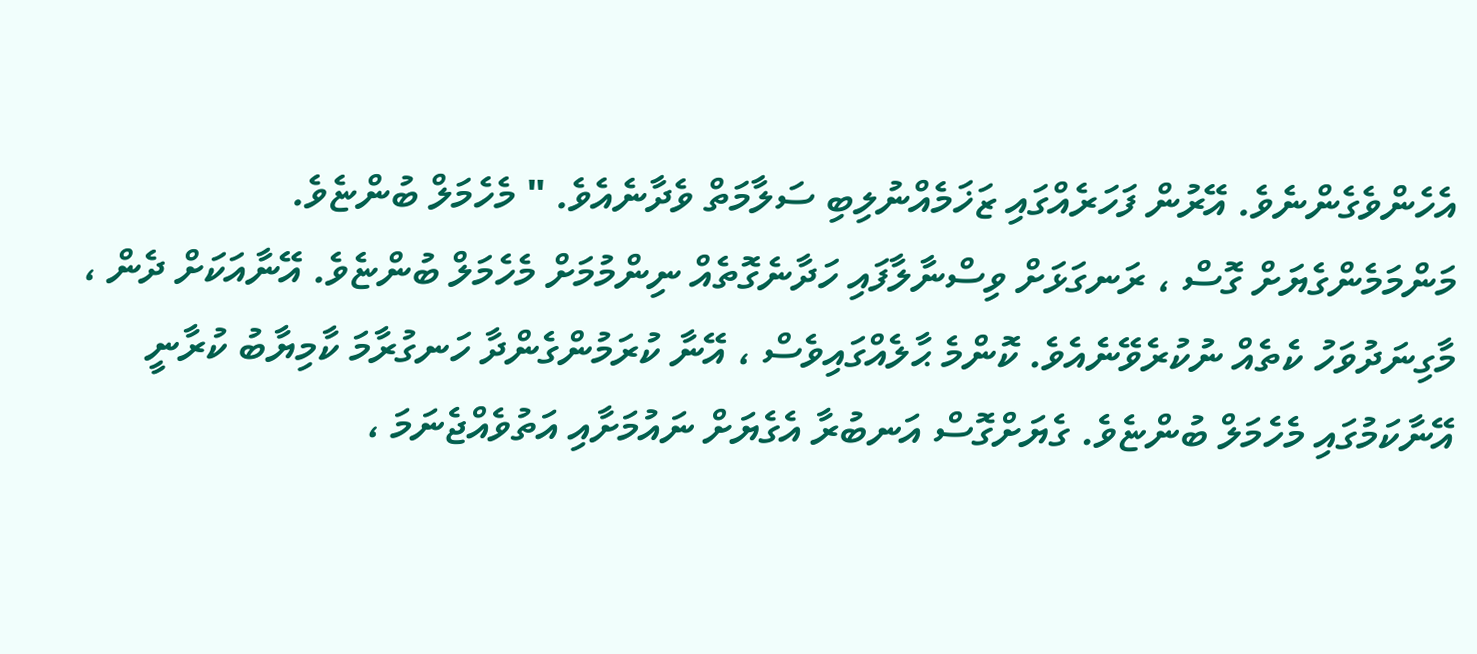އެހެންވެގެންނެވެ. އޭރުން ފަހަރެއްގައި ޒަޚަމެއްނުލިބި ސަލާމަތް ވެދާނެއެވެ. " މެހެމަލް ބުންޏެވެ.
މަންމަމެންގެޔަށް ގޮސް ، ރަނގަޅަށް ވިސްނާލާފައި ހަދާނެގޮތެއް ނިންމުމަށް މެހެމަލް ބުންޏެވެ. އޭނާއަކަށް ދެން ، މާގިނަދުވަހު ކެތެއް ނުކުރެވޭނެއެވެ. ކޮންމެ ޙާލެއްގައިވެސް ، އޭނާ ކުރަމުންގެންދާ ހަނގުރާމަ ކާމިޔާބު ކުރާނީ އޭނާކަމުގައި މެހެމަލް ބުންޏެވެ. ގެޔަށްގޮސް އަނބުރާ އެގެޔަށް ނައުމަށާއި އަތުވެއްޖެނަމަ ،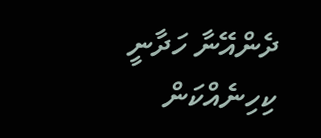ދެންއޭނާ ހަދާނީ ކިހިނެއްކަން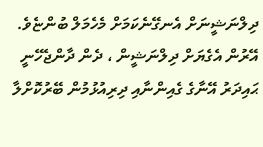ދިލްނަޝީނަށް އެނގޭނެކަމަށް މެހެމަލް ބުންޏެވެ. އޭރުން އެގެޔަށް ދިލްނަޝީން ، ދެން ދާންޖެހޭނީ ޙައިދަރު އޭނާގެ ގެއިންނާއި ދިރިއުޅުމުން ބޭރުކޮށްލާ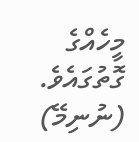މީހެއްގެ ގޮތުގައެވެ. (ނުނިމޭ)